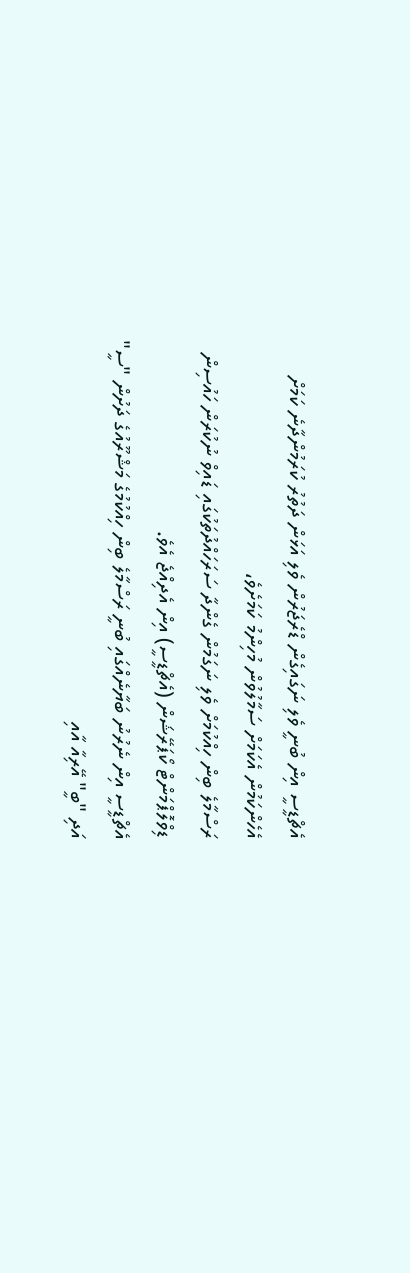އެޗްޑީސީ އިން ބުނީ ވެލި ނަގައިގެން ޑްރެޖަރުން ވެލި އަޅަން ދަތުރު ކުރަމުންދާނެ ކަމަށް އެހެންކަމުން އެކަމަށް ސަމާލުވުން މުހިންމު ކަމަށެވެ،
ރަސްމާލެ ބިން ހިއްކުމަށް ވެލި ނަގަމުން ގެންދާ ސަރަހައްދުތަކުގައި ޑައިވް ނުކުރަން ހައުސިން ޑިވްލޮޕްމަންޓް ކޯޕަރޭޝަން (އެޗްޑީސީ) އިން އެދިއްޖެ އެވެ.
އެޗްޑީސީ އިން ނެރުނު ބަޔާނެއްގައި ބުނީ ރަސްމާލެ ބިން ހިއްކުމުގެ މަޝްރޫއުގެ ދަށުން "ސީ" އަދި "ބީ" އޭރިއާ އާއި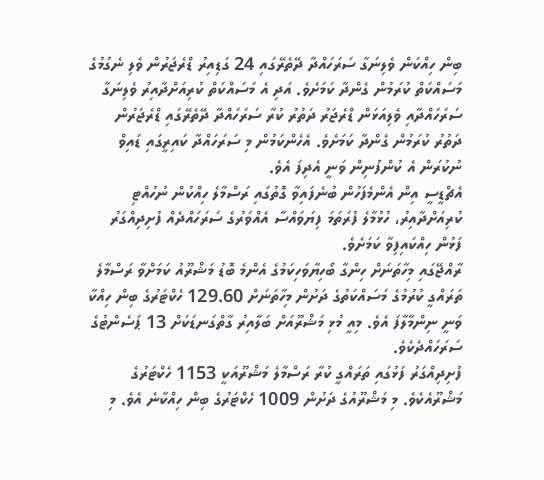ބިން ހިއްކަން ވެލިނަގާ ސަރަހައްދާ ދޭތެރޭގައި 24 ގަޑިއިރު ޑްރެޖަރުން ވެލި ނެގުމުގެ މަސައްކަތް ކުރަމުން ގެންދާ ކަމަށެވެ. އަދި އެ މަސައްކަތް ކުރިއަށްދާއިރު ވެލިނަގާ ސަރަހައްދާއި ވެލިއަޅަން ޑްރެޖަރު ދަތުރު ކުރާ ސަރަހައްދާ ދޭތެރޭގައި ޑްރެޖަރުން ދަތުރު ކުރަމުން ގެންދާ ކަމަށެވެ. އެހެންކަމުން މި ސަރަހައްދާ ކައިރީގައި ޑައިވް ނުކުރަން އެ ކުންފުނިން ވަނީ އެދިފަ އެވެ.
އެޗްޑީސީ އިން އެންމެފަހުން ބުނެފައިވާ ގޮތުގައި ރަސްމާލެ ހިއްކުން ނުހުއްޓި ކުރިއަށްދާއިރު، ހުޅުމާލެ ފުރަތަމަ ފިޔަވައްސާ އެއްވަރުގެ ސަރަހައްދެއް ފުށިދިއްގަރު ފަޅުން ހިއްކައިފިވާ ކަމަށެވެ.
ރާއްޖޭގައި މިހާތަނަށް ހިންގާ ބޯހިޔާވަހިކަމުގެ އެންމެ ބޮޑު މަޝްރޫއު ކަމަށްވާ ރަސްމާލެ ތަރައްގީ ކުރުމުގެ މަސައްކަތުގެ ދަށުން މިހާތަނަށް 129.60 ހެކްޓަރުގެ ބިން ހިއްކާ ވަނީ ނިންމާލާފަ އެވެ. މިއީ މުޅި މަޝްރޫއަށް ބަލާއިރު ގާތްގަނޑަކަށް 13 ޕަސެންޓުގެ ސަރަހައްދެކެވެ.
ފުށިދިއްގަރު ފަޅުގައި ތަރައްގީ ކުރާ ރަސްމާލެ މަޝްރޫއަކީ 1153 ހެކްޓަރުގެ މަޝްރޫއެކެވެ. މި މަޝްރޫއުގެ ދަށުން 1009 ހެކްޓަރުގެ ބިން ހިއްކާނެ އެވެ. މި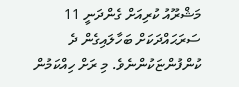މަޝްރޫއު ކުރިއަށް ގެންދަނީ 11 ސަރަޙައްދަކަށް ބަހާލައިގެން ދެ ކުންފުންޏަކުންނެވެ. މި ރަށް ހިއްކަމުން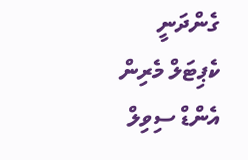ގެންދަނީ ކެޕިޓަލް މެރިން އެންޑް ސިވިލް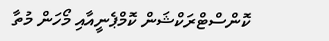ކޮންސްޓްރަކްޝަން ކޮމްޕެނީއާއި މޯހަން މުތާ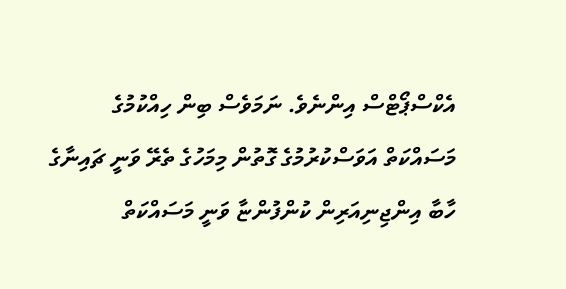އެކްސްޕޯޓްސް އިންނެވެ. ނަމަވެސް ބިން ހިއްކުމުގެ މަސައްކަތް އަވަސްކުރުމުގެ ގޮތުން މިމަހުގެ ތެރޭ ވަނީ ޗައިނާގެ ހާބާ އިންޖިނިއަރިން ކުންފުންޏާ ވަނީ މަސައްކަތް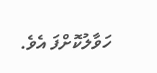ހަވާލުކޮށްފަ އެވެ.